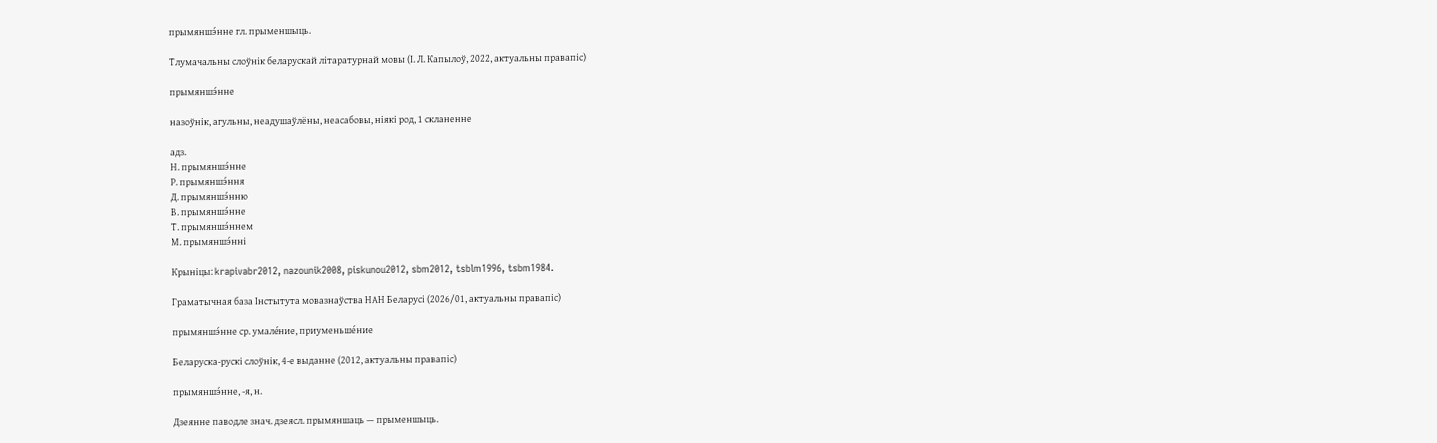прымяншэ́нне гл. прыменшыць.

Тлумачальны слоўнік беларускай літаратурнай мовы (І. Л. Капылоў, 2022, актуальны правапіс)

прымяншэ́нне

назоўнік, агульны, неадушаўлёны, неасабовы, ніякі род, 1 скланенне

адз.
Н. прымяншэ́нне
Р. прымяншэ́ння
Д. прымяншэ́нню
В. прымяншэ́нне
Т. прымяншэ́ннем
М. прымяншэ́нні

Крыніцы: krapivabr2012, nazounik2008, piskunou2012, sbm2012, tsblm1996, tsbm1984.

Граматычная база Інстытута мовазнаўства НАН Беларусі (2026/01, актуальны правапіс)

прымяншэ́нне ср. умале́ние, приуменьше́ние

Беларуска-рускі слоўнік, 4-е выданне (2012, актуальны правапіс)

прымяншэ́нне, ‑я, н.

Дзеянне паводле знач. дзеясл. прымяншаць — прыменшыць.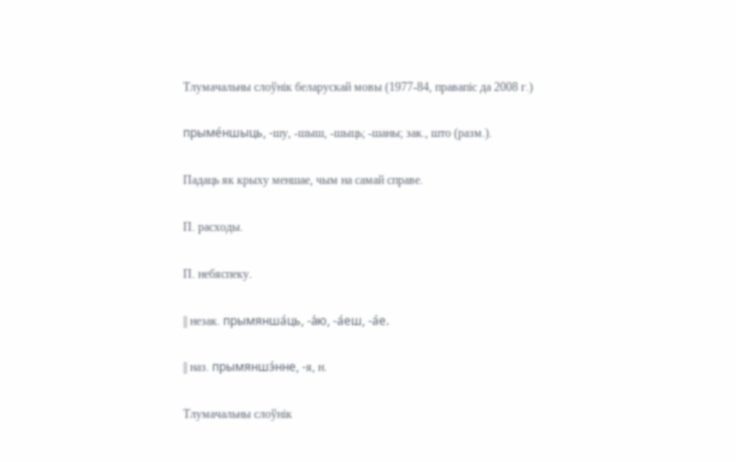Тлумачальны слоўнік беларускай мовы (1977-84, правапіс да 2008 г.)

прыме́ншыць, -шу, -шыш, -шыць; -шаны; зак., што (разм.).

Падаць як крыху меншае, чым на самай справе.

П. расходы.

П. небяспеку.

|| незак. прымянша́ць, -а́ю, -а́еш, -а́е.

|| наз. прымяншэ́нне, -я, н.

Тлумачальны слоўнік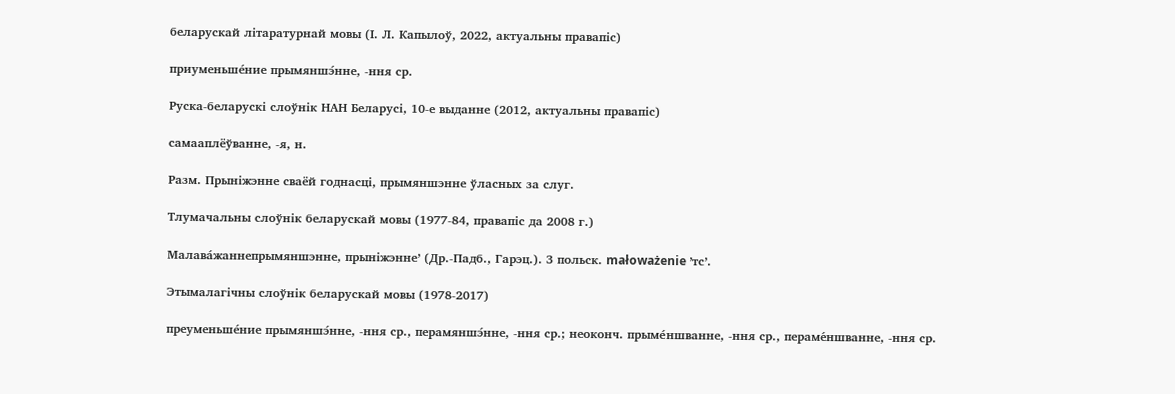беларускай літаратурнай мовы (І. Л. Капылоў, 2022, актуальны правапіс)

приуменьше́ние прымяншэ́нне, -ння ср.

Руска-беларускі слоўнік НАН Беларусі, 10-е выданне (2012, актуальны правапіс)

самааплёўванне, ‑я, н.

Разм. Прыніжэнне сваёй годнасці, прымяншэнне ўласных за слуг.

Тлумачальны слоўнік беларускай мовы (1977-84, правапіс да 2008 г.)

Малава́жаннепрымяншэнне, прыніжэнне’ (Др.-Падб., Гарэц.). З польск. małoważenie ’тс’.

Этымалагічны слоўнік беларускай мовы (1978-2017)

преуменьше́ние прымяншэ́нне, -ння ср., перамяншэ́нне, -ння ср.; неоконч. прыме́ншванне, -ння ср., пераме́ншванне, -ння ср.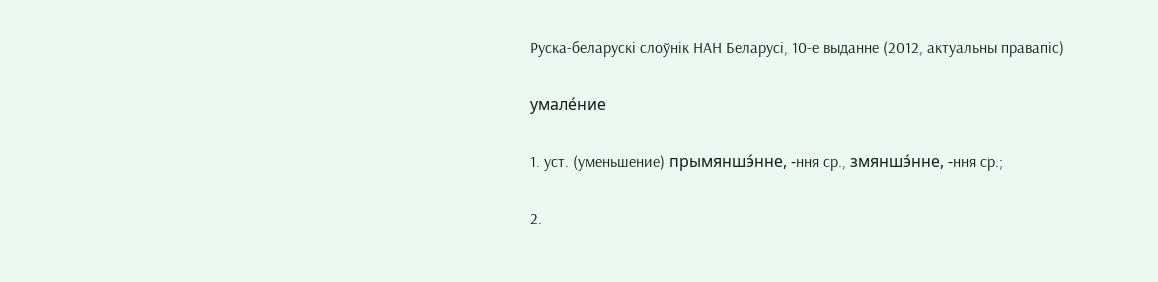Руска-беларускі слоўнік НАН Беларусі, 10-е выданне (2012, актуальны правапіс)

умале́ние

1. уст. (уменьшение) прымяншэ́нне, -ння ср., змяншэ́нне, -ння ср.;

2.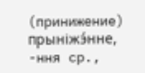(принижение) прыніжэ́нне, -ння ср.,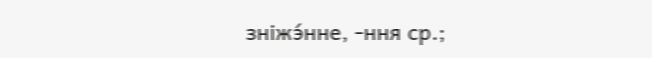зніжэ́нне, -ння ср.;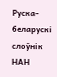Руска-беларускі слоўнік НАН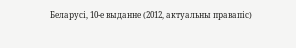Беларусі, 10-е выданне (2012, актуальны правапіс)